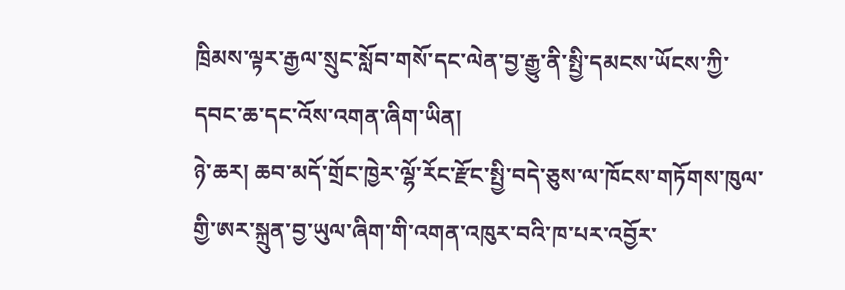ཁྲིམས་ལྟར་རྒྱལ་སྲུང་སློབ་གསོ་དང་ལེན་བྱ་རྒྱུ་ནི་སྤྱི་དམངས་ཡོངས་ཀྱི་དབང་ཆ་དང་འོས་འགན་ཞིག་ཡིན།
ཉེ་ཆར། ཆབ་མདོ་གྲོང་ཁྱེར་ལྷོ་རོང་རྫོང་སྤྱི་བདེ་ཅུས་ལ་ཁོངས་གཏོགས་ཁུལ་གྱི་ཨར་སྐྲུན་བྱ་ཡུལ་ཞིག་གི་འགན་འཁུར་བའི་ཁ་པར་འབྱོར་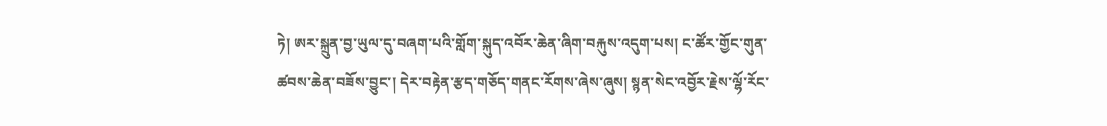ཏེ། ཨར་སྐྲུན་བྱ་ཡུལ་དུ་བཞག་པའི་གློག་སྐུད་འབོར་ཆེན་ཞིག་བརྐུས་འདུག་པས། ང་ཚོར་གྱོང་གུན་ཚབས་ཆེན་བཟོས་བྱུང་། དེར་བརྟེན་རྩད་གཅོད་གནང་རོགས་ཞེས་ཞུས། སྙན་སེང་འབྱོར་རྗེས་ལྷོ་རོང་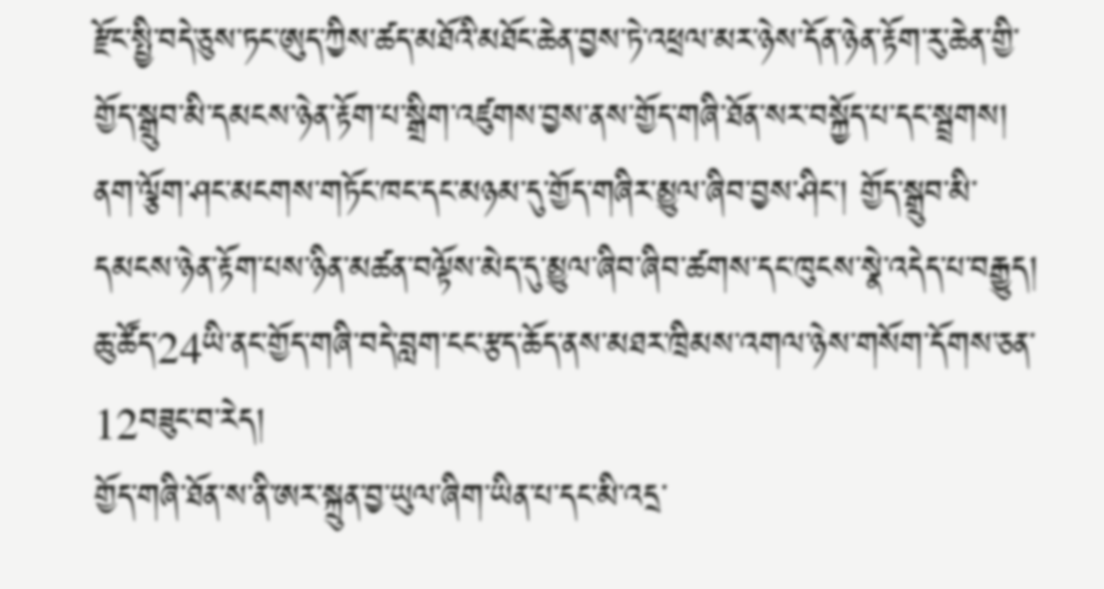རྫོང་སྤྱི་བདེ་ཅུས་ཏང་ཨུད་ཀྱིས་ཚད་མཐོའི་མཐོང་ཆེན་བྱས་ཏེ་འཕྲལ་མར་ཉེས་དོན་ཉེན་རྟོག་རུ་ཆེན་གྱི་གྱོད་སྒྲུབ་མི་དམངས་ཉེན་རྟོག་པ་སྒྲིག་འཛུགས་བྱས་ནས་གྱོད་གཞི་ཐོན་སར་བསྐྱོད་པ་དང་སྦྲགས། ནག་ལྕོག་ཤང་མངགས་གཏོང་ཁང་དང་མཉམ་དུ་གྱོད་གཞིར་མྱུལ་ཞིབ་བྱས་ཤིང་། གྱོད་སྒྲུབ་མི་དམངས་ཉེན་རྟོག་པས་ཉིན་མཚན་བལྟོས་མེད་དུ་མྱུལ་ཞིབ་ཞིབ་ཚགས་དང་ཁུངས་སྣེ་འདེད་པ་བརྒྱུད། ཆུ་ཚོད་24ཡི་ནང་གྱོད་གཞི་བདེ་བླག་ངང་རྩད་ཆོད་ནས་མཐར་ཁྲིམས་འགལ་ཉེས་གསོག་དོགས་ཅན་12བཟུང་བ་རེད།
གྱོད་གཞི་ཐོན་ས་ནི་ཨར་སྐྲུན་བྱ་ཡུལ་ཞིག་ཡིན་པ་དང་མི་འདྲ་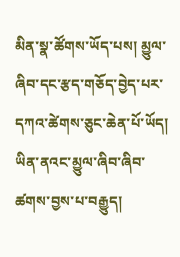མིན་སྣ་ཚོགས་ཡོད་པས། མྱུལ་ཞིབ་དང་རྩད་གཅོད་བྱེད་པར་དཀའ་ཚེགས་ཅུང་ཆེན་པོ་ཡོད། ཡིན་ནའང་མྱུལ་ཞིབ་ཞིབ་ཚགས་བྱས་པ་བརྒྱུད།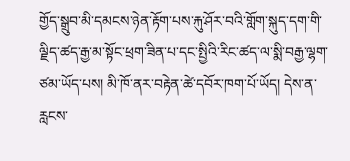གྱོད་སྒྲུབ་མི་དམངས་ཉེན་རྟོག་པས་རྐུ་ཤོར་བའི་གློག་སྐུད་དག་གི་ལྗིད་ཚད་རྒྱ་མ་སྟོང་ཕྲག་ཟིན་པ་དང་སྤྱིའི་རིང་ཚད་ལ་སྨི་བརྒྱ་ལྷག་ཙམ་ཡོད་པས། མི་ཁོ་ནར་བརྟེན་ཚེ་དབོར་ཁག་པོ་ཡོད། དེས་ན་རླངས་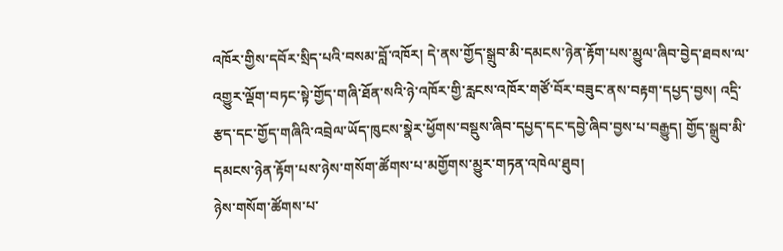འཁོར་གྱིས་དབོར་སྲིད་པའི་བསམ་བློ་འཁོར། དེ་ནས་གྱོད་སྒྲུབ་མི་དམངས་ཉེན་རྟོག་པས་མྱུལ་ཞིབ་བྱེད་ཐབས་ལ་འགྱུར་ལྡོག་བཏང་སྟེ་གྱོད་གཞི་ཐོན་སའི་ཉེ་འཁོར་གྱི་རླངས་འཁོར་གཙོ་བོར་བཟུང་ནས་བརྟག་དཔྱད་བྱས། འདྲི་རྩད་དང་གྱོད་གཞིའི་འབྲེལ་ཡོད་ཁུངས་སྣེར་ཕྱོགས་བསྡུས་ཞིབ་དཔྱད་དང་དབྱེ་ཞིབ་བྱས་པ་བརྒྱུད། གྱོད་སྒྲུབ་མི་དམངས་ཉེན་རྟོག་པས་ཉེས་གསོག་ཚོགས་པ་མགྱོགས་མྱུར་གཏན་འཁེལ་ཐུབ།
ཉེས་གསོག་ཚོགས་པ་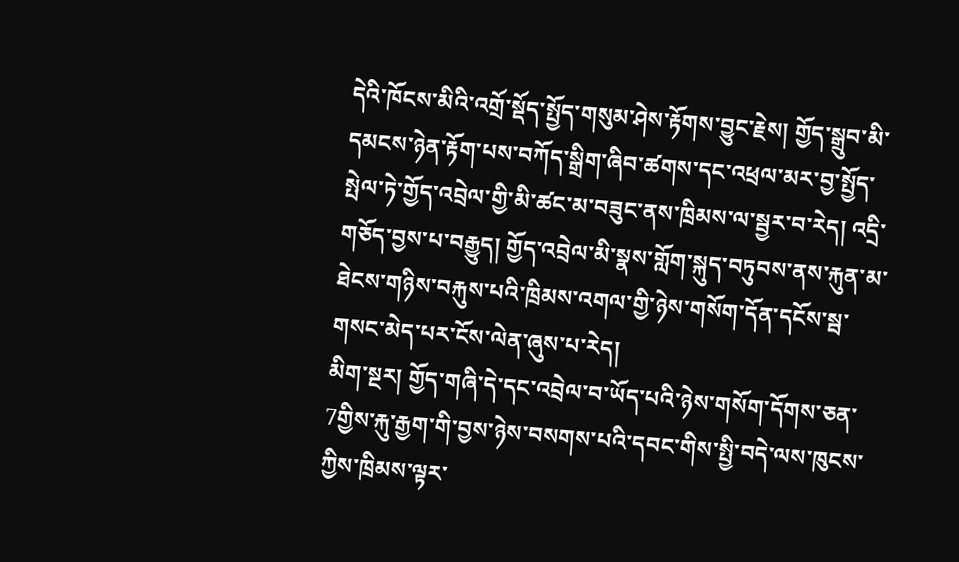དེའི་ཁོངས་མིའི་འགྲོ་སྡོད་སྤྱོད་གསུམ་ཤེས་རྟོགས་བྱུང་རྗེས། གྱོད་སྒྲུབ་མི་དམངས་ཉེན་རྟོག་པས་བཀོད་སྒྲིག་ཞིབ་ཚགས་དང་འཕྲལ་མར་བྱ་སྤྱོད་སྤེལ་ཏེ་གྱོད་འབྲེལ་གྱི་མི་ཚང་མ་བཟུང་ནས་ཁྲིམས་ལ་སྦྱར་བ་རེད། འདྲི་གཅོད་བྱས་པ་བརྒྱུད། གྱོད་འབྲེལ་མི་སྣས་གློག་སྐུད་བཏུབས་ནས་རྐུན་མ་ཐེངས་གཉིས་བརྐུས་པའི་ཁྲིམས་འགལ་གྱི་ཉེས་གསོག་དོན་དངོས་སྦ་གསང་མེད་པར་ངོས་ལེན་ཞུས་པ་རེད།
མིག་སྔར། གྱོད་གཞི་དེ་དང་འབྲེལ་བ་ཡོད་པའི་ཉེས་གསོག་དོགས་ཅན་7གྱིས་རྐུ་རྒྱག་གི་བྱས་ཉེས་བསགས་པའི་དབང་གིས་སྤྱི་བདེ་ལས་ཁུངས་ཀྱིས་ཁྲིམས་ལྟར་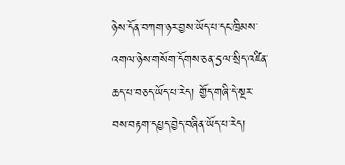ཉེས་དོན་བཀག་ཉར་བྱས་ཡོད་པ་དང་ཁྲིམས་འགལ་ཉེས་གསོག་དོགས་ཅན་5ལ་སྲིད་འཛིན་ཆད་པ་བཅད་ཡོད་པ་རེད། གྱོད་གཞི་དེ་སྔར་བས་བརྟག་དཔྱད་བྱེད་བཞིན་ཡོད་པ་རེད།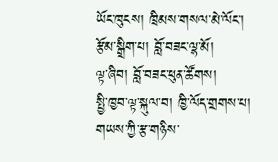ཡོང་ཁུངས། ཁྲིམས་གསལ་མེ་ལོང་།
རྩོམ་སྒྲིག་པ། བློ་བཟང་ལྷ་མོ།
ལྟ་ཞིབ། བློ་བཟང་ཕུན་ཚོགས།
སྤྱི་ཁྱབ་ལྟ་སྐུལ་བ། ཁྱི་ལོད་གྲགས་པ།
གཡས་ཀྱི་རྩ་གཉིས་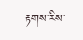རྟགས་རིས་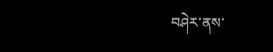བཤེར་ནས་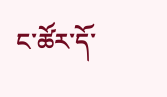ང་ཚོར་དོ་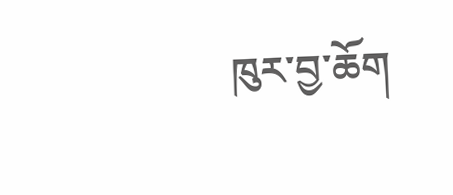ཁུར་བྱ་ཆོག